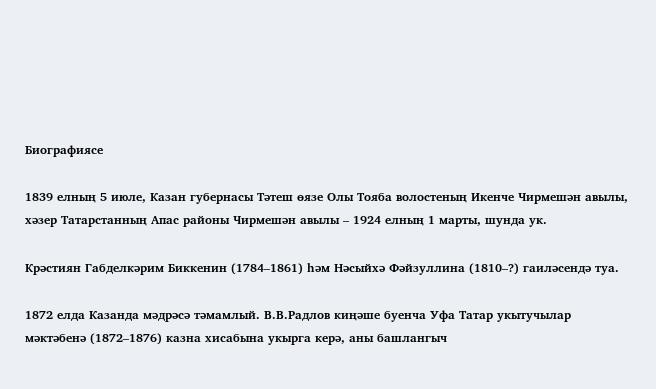Биографиясе

1839 елның 5 июле, Казан губернасы Тәтеш өязе Олы Тояба волостеның Икенче Чирмешән авылы, хәзер Татарстанның Апас районы Чирмешән авылы – 1924 елның 1 марты, шунда ук.

Крәстиян Габделкәрим Биккенин (1784–1861) һәм Нәсыйхә Фәйзуллина (1810–?) гаиләсендә туа.

1872 елда Казанда мәдрәсә тәмамлый. В.В.Радлов киңәше буенча Уфа Татар укытучылар мәктәбенә (1872–1876) казна хисабына укырга керә, аны башлангыч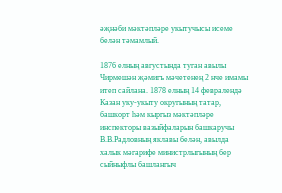әҗнәби мәктәпләре укытучысы исеме белән тәмамлый.

1876 елның августында туган авылы Чирмешән җәмигъ мәчетенең 2 нче имамы итеп сайлана. 1878 елның 14 февралендә Казан уку-укыту округының татар, башкорт һәм кыргыз мәктәпләре инспекторы вазыйфаларын башкаручы В.В.Радловның яклавы белән, авылда халык мәгарифе министрлыгының бер сыйныфлы башлангыч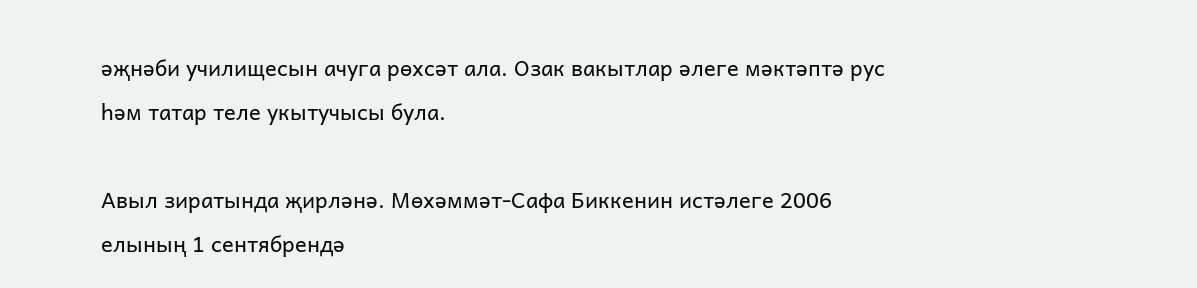әҗнәби училищесын ачуга рөхсәт ала. Озак вакытлар әлеге мәктәптә рус һәм татар теле укытучысы була.

Авыл зиратында җирләнә. Мөхәммәт-Сафа Биккенин истәлеге 2006 елының 1 сентябрендә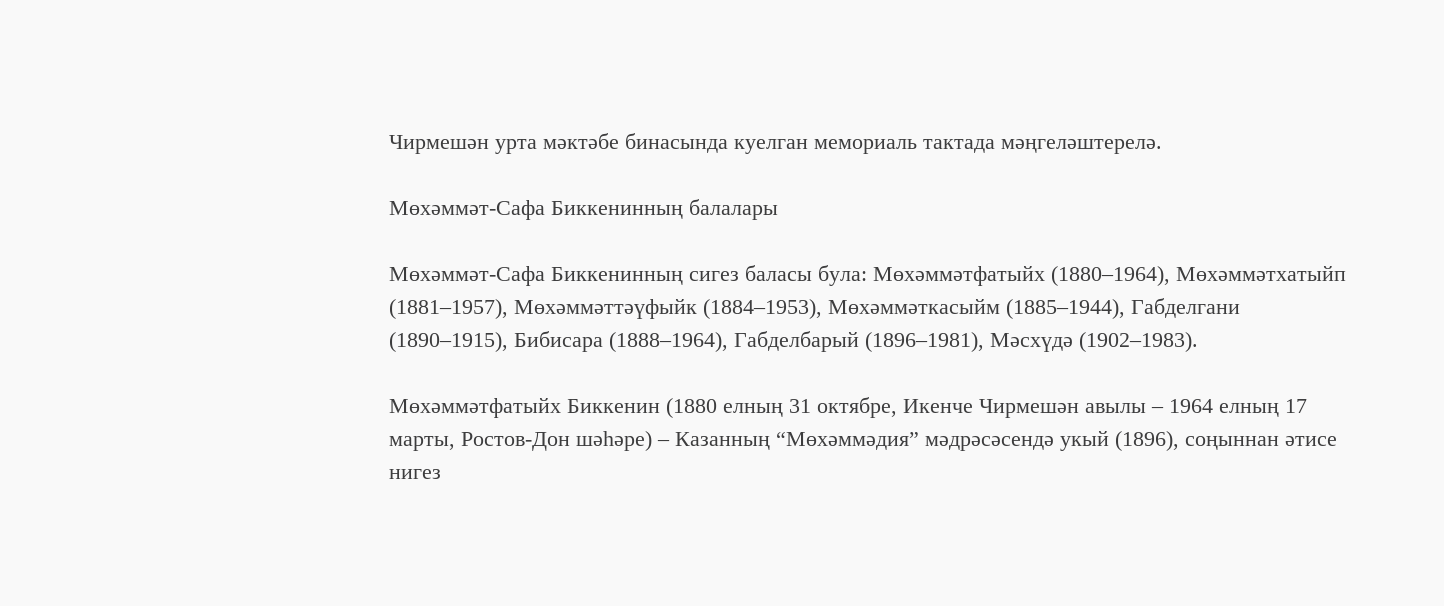Чирмешән урта мәктәбе бинасында куелган мемориаль тактада мәңгеләштерелә.

Мөхәммәт-Сафа Биккенинның балалары

Мөхәммәт-Сафа Биккенинның сигез баласы була: Мөхәммәтфатыйх (1880–1964), Мөхәммәтхатыйп (1881–1957), Мөхәммәттәүфыйк (1884–1953), Мөхәммәткасыйм (1885–1944), Габделгани (1890–1915), Бибисара (1888–1964), Габделбарый (1896–1981), Мәсхүдә (1902–1983).

Мөхәммәтфатыйх Биккенин (1880 елның 31 октябре, Икенче Чирмешән авылы – 1964 елның 17 марты, Ростов-Дон шәһәре) – Казанның “Мөхәммәдия” мәдрәсәсендә укый (1896), соңыннан әтисе нигез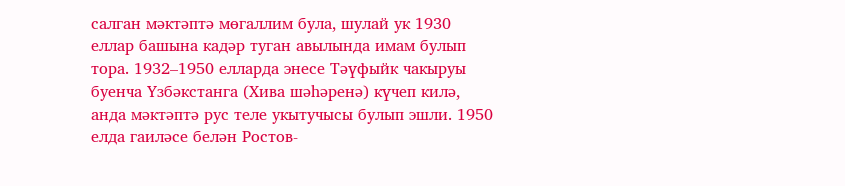салган мәктәптә мөгаллим була, шулай ук 1930 еллар башына кадәр туган авылында имам булып тора. 1932–1950 елларда энесе Тәүфыйк чакыруы буенча Үзбәкстанга (Хива шәһәренә) күчеп килә, анда мәктәптә рус теле укытучысы булып эшли. 1950 елда гаиләсе белән Ростов-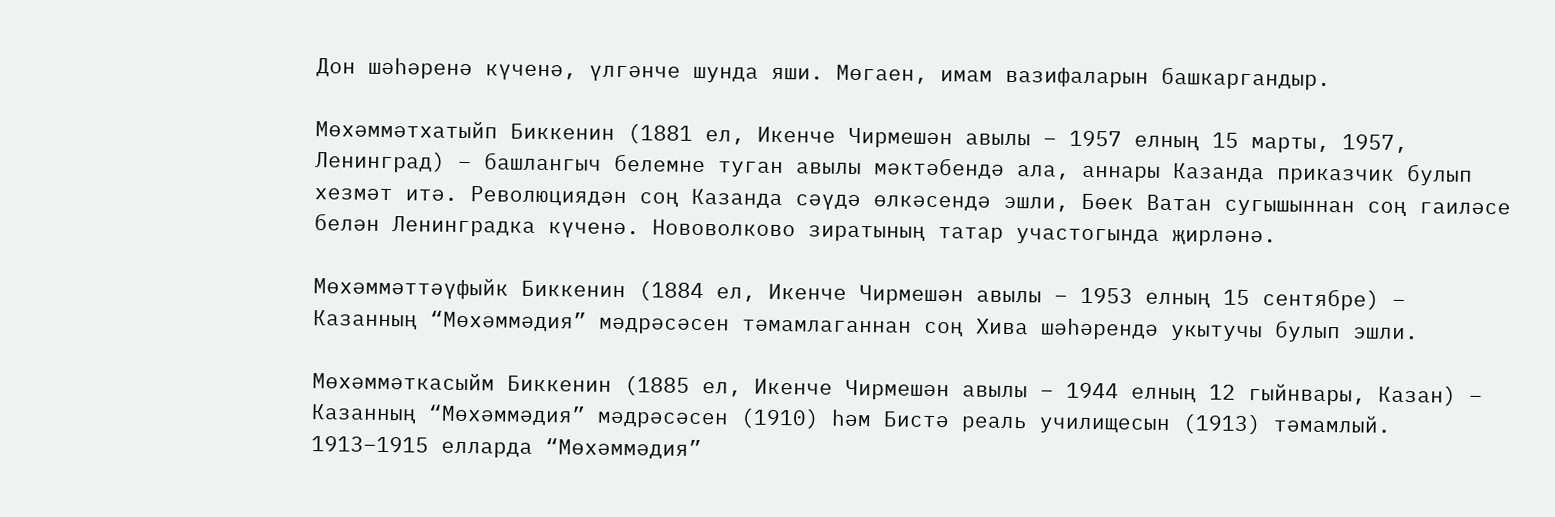Дон шәһәренә күченә, үлгәнче шунда яши. Мөгаен, имам вазифаларын башкаргандыр.

Мөхәммәтхатыйп Биккенин (1881 ел, Икенче Чирмешән авылы – 1957 елның 15 марты, 1957, Ленинград) – башлангыч белемне туган авылы мәктәбендә ала, аннары Казанда приказчик булып хезмәт итә. Революциядән соң Казанда сәүдә өлкәсендә эшли, Бөек Ватан сугышыннан соң гаиләсе белән Ленинградка күченә. Нововолково зиратының татар участогында җирләнә.

Мөхәммәттәүфыйк Биккенин (1884 ел, Икенче Чирмешән авылы – 1953 елның 15 сентябре) – Казанның “Мөхәммәдия” мәдрәсәсен тәмамлаганнан соң Хива шәһәрендә укытучы булып эшли.

Мөхәммәткасыйм Биккенин (1885 ел, Икенче Чирмешән авылы – 1944 елның 12 гыйнвары, Казан) – Казанның “Мөхәммәдия” мәдрәсәсен (1910) һәм Бистә реаль училищесын (1913) тәмамлый. 1913–1915 елларда “Мөхәммәдия”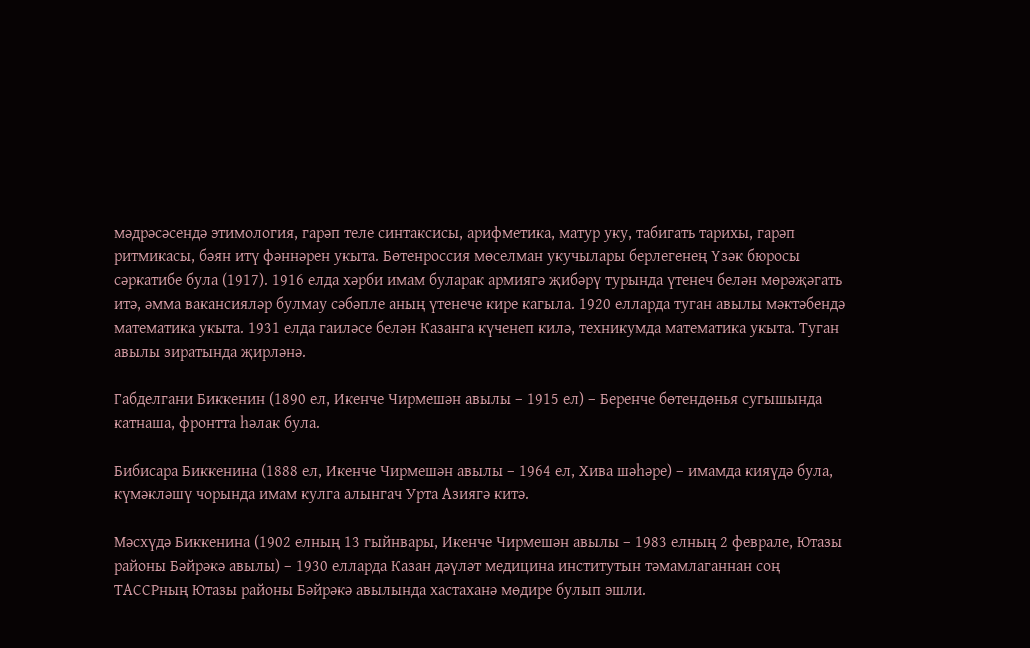мәдрәсәсендә этимология, гарәп теле синтаксисы, арифметика, матур уку, табигать тарихы, гарәп ритмикасы, бәян итү фәннәрен укыта. Бөтенроссия мөселман укучылары берлегенең Үзәк бюросы сәркатибе була (1917). 1916 елда хәрби имам буларак армиягә җибәрү турында үтенеч белән мөрәҗәгать итә, әмма вакансияләр булмау сәбәпле аның үтенече кире кагыла. 1920 елларда туган авылы мәктәбендә математика укыта. 1931 елда гаиләсе белән Казанга күченеп килә, техникумда математика укыта. Туган авылы зиратында җирләнә.

Габделгани Биккенин (1890 ел, Икенче Чирмешән авылы – 1915 ел) – Беренче бөтендөнья сугышында катнаша, фронтта һәлак була.

Бибисара Биккенина (1888 ел, Икенче Чирмешән авылы – 1964 ел, Хива шәһәре) – имамда кияүдә була, күмәкләшү чорында имам кулга алынгач Урта Азиягә китә.

Мәсхүдә Биккенина (1902 елның 13 гыйнвары, Икенче Чирмешән авылы – 1983 елның 2 феврале, Ютазы районы Бәйрәкә авылы) – 1930 елларда Казан дәүләт медицина институтын тәмамлаганнан соң ТАССРның Ютазы районы Бәйрәкә авылында хастаханә мөдире булып эшли.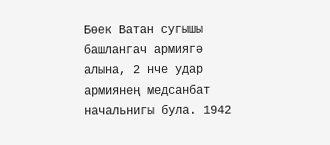Бөек Ватан сугышы башлангач армиягә алына, 2 нче удар армиянең медсанбат начальнигы була. 1942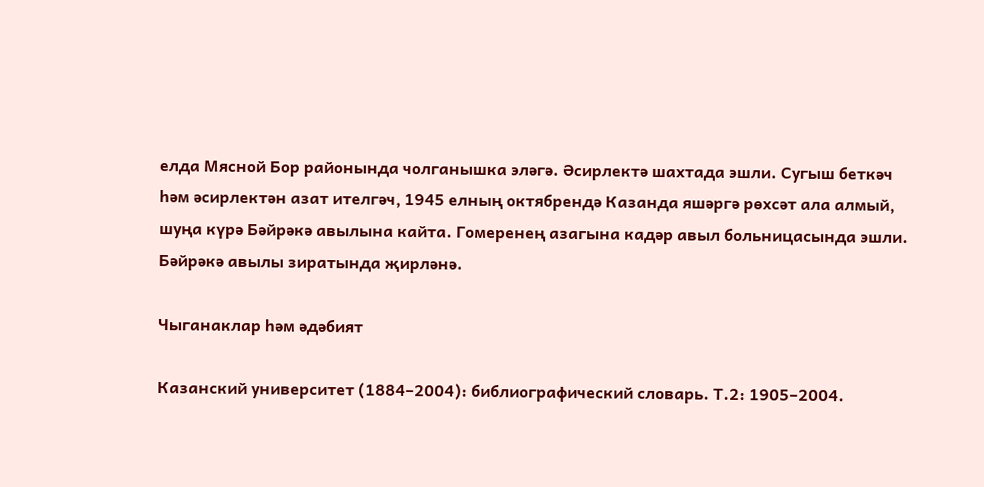елда Мясной Бор районында чолганышка эләгә. Әсирлектә шахтада эшли. Сугыш беткәч һәм әсирлектән азат ителгәч, 1945 елның октябрендә Казанда яшәргә рөхсәт ала алмый, шуңа күрә Бәйрәкә авылына кайта. Гомеренең азагына кадәр авыл больницасында эшли. Бәйрәкә авылы зиратында җирләнә.

Чыганаклар һәм әдәбият

Казанский университет (1884–2004): библиографический словарь. Т.2: 1905–2004.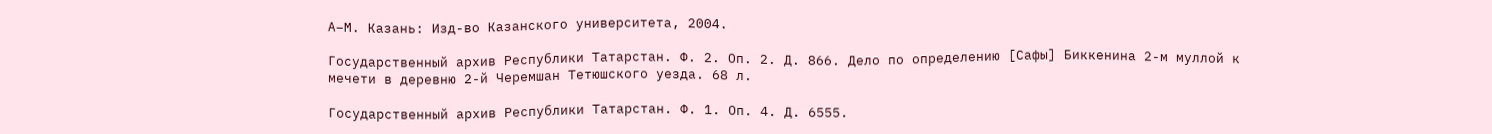А−М. Казань: Изд-во Казанского университета, 2004.

Государственный архив Республики Татарстан. Ф. 2. Оп. 2. Д. 866. Дело по определению [Сафы] Биккенина 2-м муллой к мечети в деревню 2-й Черемшан Тетюшского уезда. 68 л.

Государственный архив Республики Татарстан. Ф. 1. Оп. 4. Д. 6555.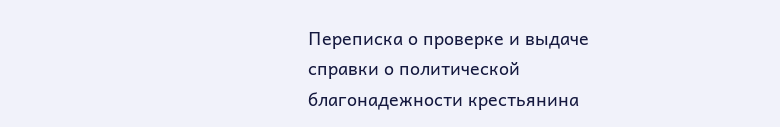Переписка о проверке и выдаче справки о политической благонадежности крестьянина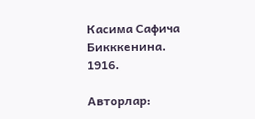Касима Сафича Бикккенина. 1916.

Авторлар: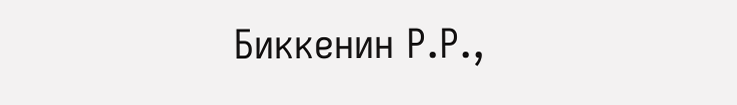Биккенин Р.Р.,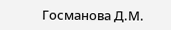Госманова Д.М.